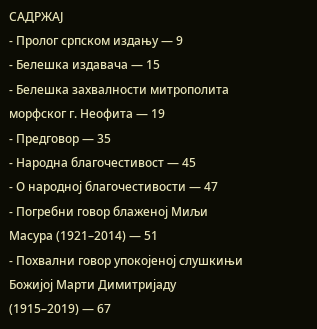САДРЖАЈ
- Пролог српском издању — 9
- Белешка издавача — 15
- Белешка захвалности митрополита морфског г. Неофита — 19
- Предговор — 35
- Народна благочестивост — 45
- О народној благочестивости — 47
- Погребни говор блаженој Миљи Масура (1921–2014) — 51
- Похвални говор упокојеној слушкињи Божијој Марти Димитријаду (1915–2019) — 67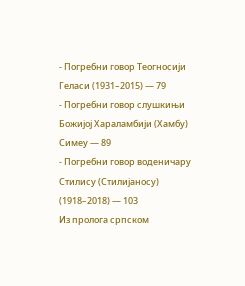- Погребни говор Теогносији Геласи (1931–2015) — 79
- Погребни говор слушкињи Божијој Хараламбији (Хамбу) Симеу — 89
- Погребни говор воденичару Стилису (Стилијаносу) (1918–2018) — 103
Из пролога српском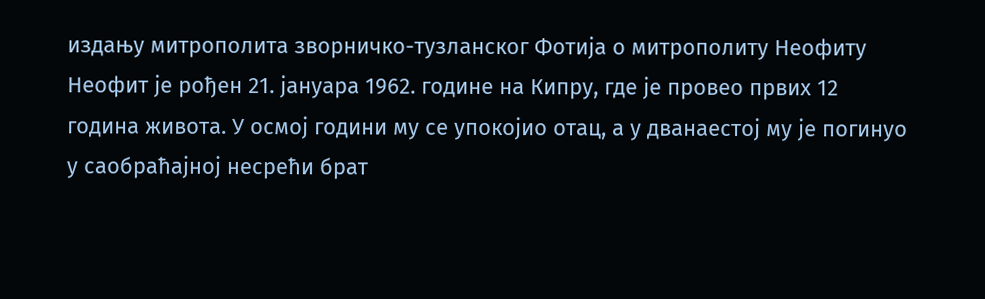издању митрополита зворничко-тузланског Фотија о митрополиту Неофиту
Неофит је рођен 21. јануара 1962. године на Кипру, где је провео првих 12 година живота. У осмој години му се упокојио отац, а у дванаестој му је погинуо у саобраћајној несрећи брат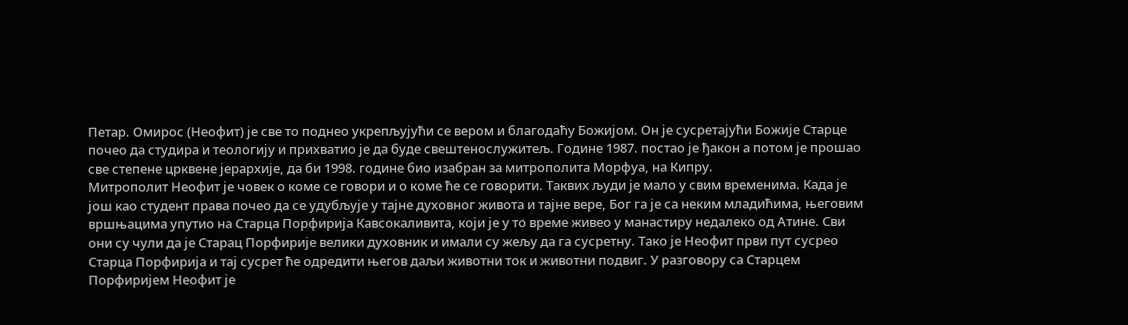Петар. Омирос (Неофит) је све то поднео укрепљујући се вером и благодаћу Божијом. Он је сусретајући Божије Старце почео да студира и теологију и прихватио је да буде свештенослужитељ. Године 1987. постао је ђакон а потом је прошао све степене црквене јерархије, да би 1998. године био изабран за митрополита Морфуа, на Кипру.
Митрополит Неофит је човек о коме се говори и о коме ће се говорити. Таквих људи је мало у свим временима. Када је још као студент права почео да се удубљује у тајне духовног живота и тајне вере, Бог га је са неким младићима, његовим вршњацима упутио на Старца Порфирија Кавсокаливита, који је у то време живео у манастиру недалеко од Атине. Сви они су чули да је Старац Порфирије велики духовник и имали су жељу да га сусретну. Тако је Неофит први пут сусрео Старца Порфирија и тај сусрет ће одредити његов даљи животни ток и животни подвиг. У разговору са Старцем Порфиријем Неофит је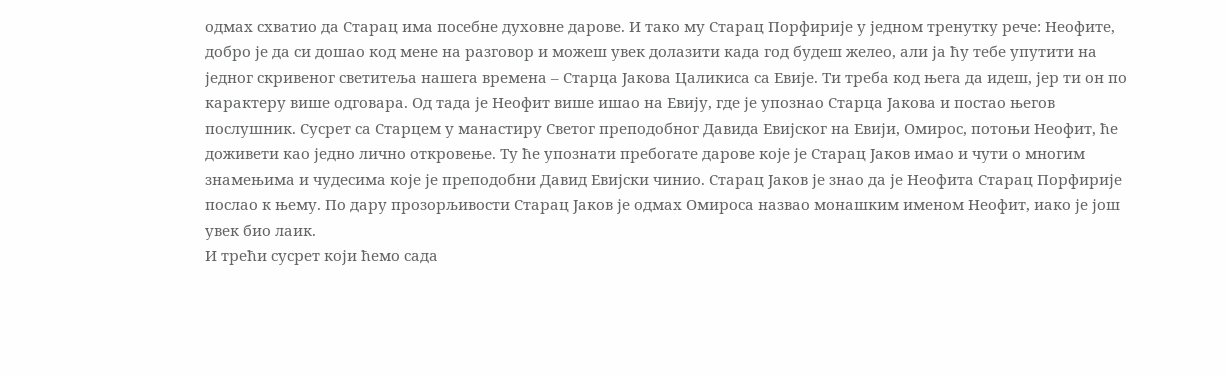одмах схватио да Старац има посебне духовне дарове. И тако му Старац Порфирије у једном тренутку рече: Неофите, добро је да си дошао код мене на разговор и можеш увек долазити када год будеш желео, али ја ћу тебе упутити на једног скривеног светитеља нашега времена – Старца Јакова Цаликиса са Евије. Ти треба код њега да идеш, јер ти он по карактеру више одговара. Од тада је Неофит више ишао на Евију, где је упознао Старца Јакова и постао његов послушник. Сусрет са Старцем у манастиру Светог преподобног Давида Евијског на Евији, Омирос, потоњи Неофит, ће доживети као једно лично откровење. Ту ће упознати пребогате дарове које је Старац Јаков имао и чути о многим знамењима и чудесима које је преподобни Давид Евијски чинио. Старац Јаков је знао да је Неофита Старац Порфирије послао к њему. По дару прозорљивости Старац Јаков је одмах Омироса назвао монашким именом Неофит, иако је још увек био лаик.
И трећи сусрет који ћемо сада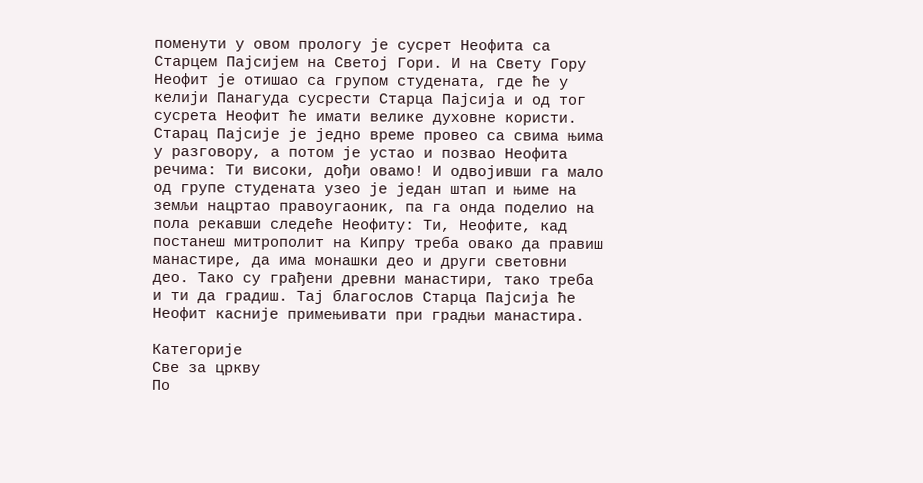поменути у овом прологу је сусрет Неофита са Старцем Пајсијем на Светој Гори. И на Свету Гору Неофит је отишао са групом студената, где ће у келији Панагуда сусрести Старца Пајсија и од тог сусрета Неофит ће имати велике духовне користи. Старац Пајсије је једно време провео са свима њима у разговору, а потом је устао и позвао Неофита речима: Ти високи, дођи овамо! И одвојивши га мало од групе студената узео је један штап и њиме на земљи нацртао правоугаоник, па га онда поделио на пола рекавши следеће Неофиту: Ти, Неофите, кад постанеш митрополит на Кипру треба овако да правиш манастире, да има монашки део и други световни део. Тако су грађени древни манастири, тако треба и ти да градиш. Тај благослов Старца Пајсија ће Неофит касније примењивати при градњи манастира.

Категорије
Све за цркву
По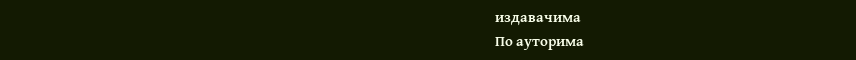издавачима
По ауторима